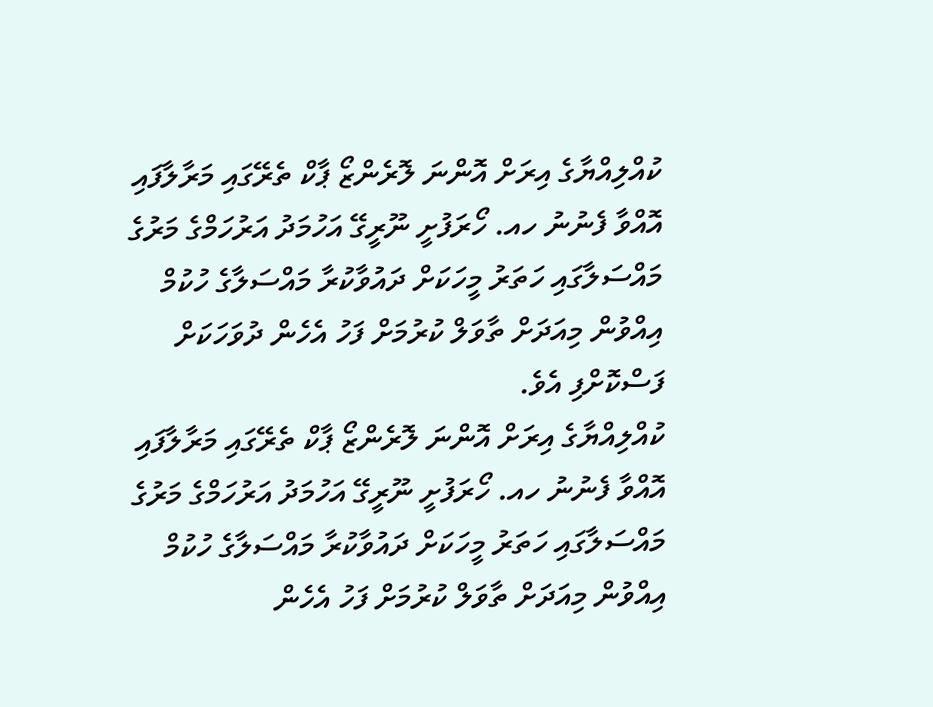ކުއްލިއްޔާގެ އިރަށް އޮންނަ ލޮރެންޒޯ ޕާކް ތެރޭގައި މަރާލާފައި އޮއްވާ ފެނުނު ހއ. ހޯރަފުށީ ނޫރީގޭ އަހުމަދު އަރުހަމްގެ މަރުގެ މައްސަލާގައި ހަތަރު މީހަކަށް ދައުވާކުރާ މައްސަލާގެ ހުކުމް އިއްވުން މިއަދަށް ތާވަލް ކުރުމަށް ފަހު އެހެން ދުވަހަކަށް ފަސްކޮށްފި އެވެ.
ކުއްލިއްޔާގެ އިރަށް އޮންނަ ލޮރެންޒޯ ޕާކް ތެރޭގައި މަރާލާފައި އޮއްވާ ފެނުނު ހއ. ހޯރަފުށީ ނޫރީގޭ އަހުމަދު އަރުހަމްގެ މަރުގެ މައްސަލާގައި ހަތަރު މީހަކަށް ދައުވާކުރާ މައްސަލާގެ ހުކުމް އިއްވުން މިއަދަށް ތާވަލް ކުރުމަށް ފަހު އެހެން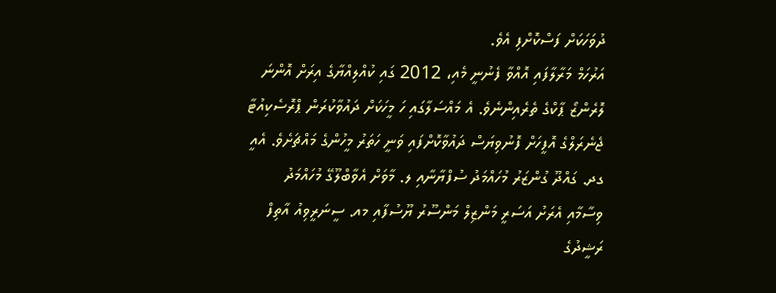ދުވަހަކަށް ފަސްކޮށްފި އެވެ.
އަރުހަމް މަރާލާފައި އޮއްވާ ފެނުނީ މެއި، 2012 ގައި ކުއްލިއްޔާގެ އިރަށް އޮންނަ ލޮރެންޒޯ ޕާކްގެ ތެރެއިންނެވެ. އެ މައްސަލާގައި ހަ މީހަކަށް ދައުވާކުރަން ޕްރޮސެކިއުޓާ ޖެނެރަލްގެ އޮފީހަށް ފޮނުވިޔަސް ދައުވާކޮށްފައި ވަނީ ހަތަރު މީހުންގެ މައްޗަށެވެ. އެއީ ގދ. ގައްދޫ ގުންޒަރު މުހައްމަދު ސުފްޔާނާއި ލ. މާވަށް އެވާބްލޫގޭ މުހައްމަދު ވިސާމާއި އެރަށު އަސަރީ މަންޒިލް މަންސޫރު ޔޫސުފާއި މއ. ސީނަރީވިއު އާތިފް ރަޝީދުގެ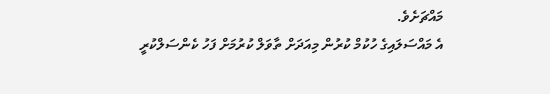މައްޗަށެވެ.
އެ މައްސަލައިގެ ހުކުމް ކުރުން މިއަދަށް ތާވަލް ކުރުމަށް ފަހު ކެންސަލްކުރީ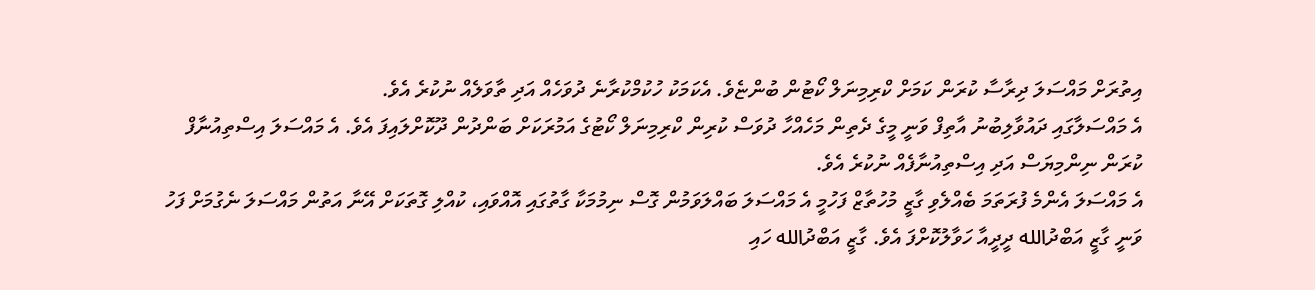އިތުރަށް މައްސަލަ ދިރާސާ ކުރަން ކަމަށް ކްރިމިނަލް ކޯޓުން ބުންޏެވެ. އެކަމަކު ހުކުމްކުރާނެ ދުވަހެއް އަދި ތާވަލެއް ނުކުރެ އެވެ.
އެ މައްސަލާގައި ދައުވާލިބުނު އާތިފް ވަނީ މީގެ ދެތިން މަހެއްހާ ދުވަސް ކުރިން ކްރިމިނަލް ކޯޓުގެ އަމުރަކަށް ބަންދުން ދޫކޮށްލައިފަ އެވެ. އެ މައްސަލަ އިސްތިއުނާފް ކުރަން ނިންމިޔަސް އަދި އިސްތިއުނާފެއް ނުކުރެ އެވެ.
އެ މައްސަލަ އެންމެ ފުރަތަމަ ބެއްލެވި ގާޒީ މުހުތާޒް ފަހުމީ އެ މައްސަލަ ބައްލަވަމުން ގޮސް ނިމުމަކާ ގާތުގައި އޮއްވައި، ކުއްލި ގޮތަކަށް އޭނާ އަތުން މައްސަލަ ނެގުމަށް ފަހު ވަނީ ގާޒީ އަބްދުالله ދީދީއާ ހަވާލުކޮށްފަ އެވެ. ގާޒީ އަބްދުالله ހައި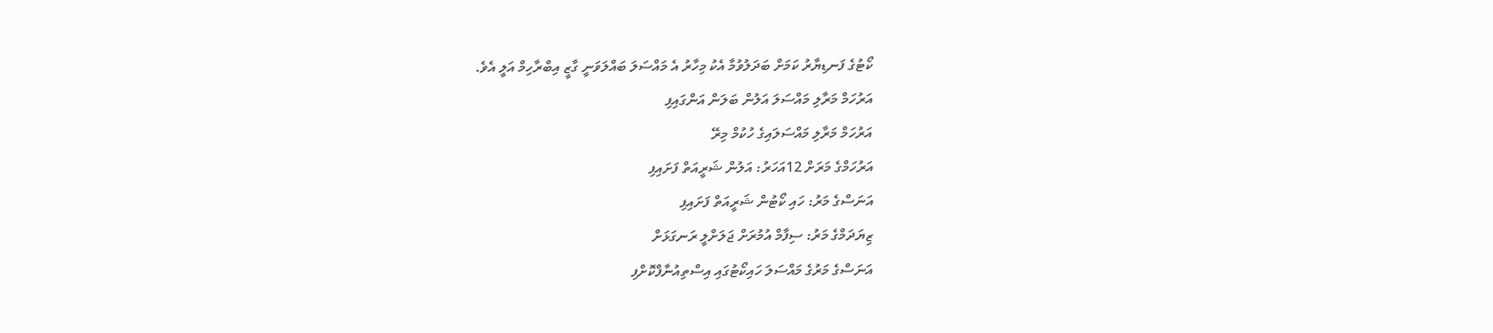ކޯޓުގެ ފަނޑިޔާރު ކަމަށް ބަދަލުވުމާ އެކު މިހާރު އެ މައްސަލަ ބައްލަވަނީ ގާޒީ އިބްރާހިމް އަލީ އެވެ.
އަރުހަމް މަރާލި މައްސަލަ އަލުން ބަލަން އަންގައިފި
އަރުހަމް މަރާލި މައްސަލައިގެ ހުކުމް މިރޭ
އަރުހަމްގެ މަރަށް 12އަހަރު: އަލުން ޝަރީއަތް ފަށައިފި
އަނަސްގެ މަރު: ހައި ކޯޓުން ޝަރީއަތް ފަށައިފި
ޒިޔަދަމްގެ މަރު: ސިފާމް އުމުރަށް ޖަލަށްލީ ރަނގަޅަށް
އަނަސްގެ މަރުގެ މައްސަލަ ހައިކޯޓުގައި އިސްތިއުނާފްކޮށްފި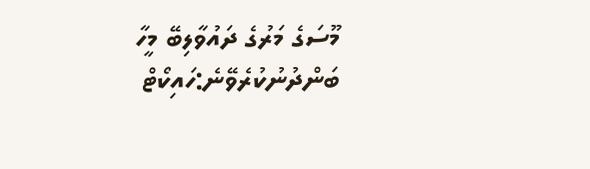މޫސަގެ މަރުގެ ދައުވާލިބޭ މީހާ ބަންދުނުކުރެވޭނެ:ހައިކޯޓް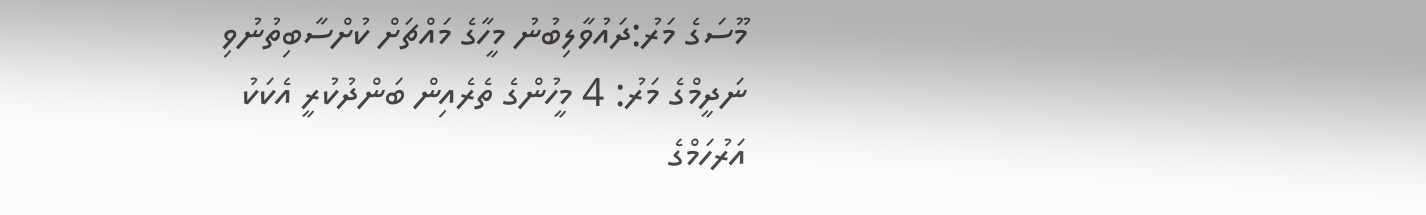މޫސަގެ މަރު:ދައުވާލިބުނު މީހާގެ މައްޗަށް ކުށްސާބިތުނުވި
ނަދީމްގެ މަރު: 4 މީހުންގެ ތެރެއިން ބަންދުކުރީ އެކަކު
އަރުހަމްގެ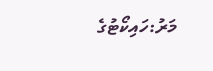މަރު:ހައިކޯޓުގެ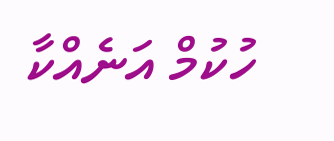ހުކުމް އަނެއްކާ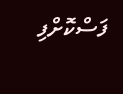ފަސްކޮށްފި